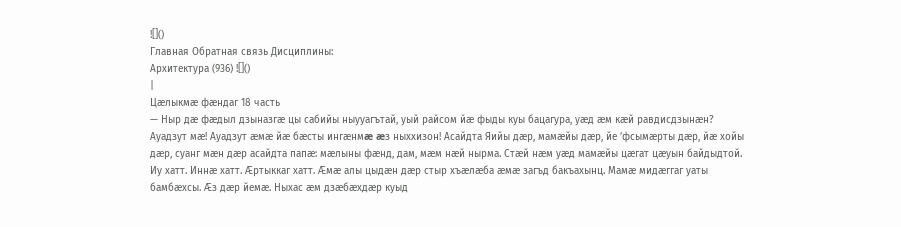![]()
Главная Обратная связь Дисциплины:
Архитектура (936) ![]()
|
Цæлыкмæ фæндаг 18 часть
— Ныр дæ фæдыл дзыназгæ цы сабийы ныууагътай, уый райсом йæ фыды куы бацагура, уæд æм кæй равдисдзынæн? Ауадзут мæ! Ауадзут æмæ йæ бæсты ингæнмæ æз ныххизон! Асайдта Яийы дæр, мамæйы дæр, йе ’фсымæрты дæр, йæ хойы дæр, суанг мæн дæр асайдта папæ: мæлыны фæнд, дам, мæм нæй нырма. Стæй нæм уæд мамæйы цæгат цæуын байдыдтой. Иу хатт. Иннæ хатт. Æртыккаг хатт. Æмæ алы цыдæн дæр стыр хъæлæба æмæ загъд бакъахынц. Мамæ мидæггаг уаты бамбæхсы. Æз дæр йемæ. Ныхас æм дзæбæхдæр куыд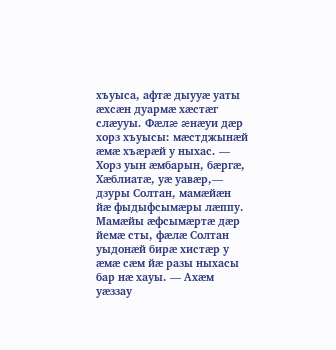хъуыса, афтæ дыууæ уаты æхсæн дуармæ хæстæг слæууы. Фæлæ æнæуи дæр хорз хъуысы: мæстджынæй æмæ хъæрæй у ныхас. — Хорз уын æмбарын, бæргæ, Хæблиатæ, уæ уавæр,— дзуры Солтан, мамæйæн йæ фыдыфсымæры лæппу. Мамæйы æфсымæртæ дæр йемæ сты, фæлæ Солтан уыдонæй бирæ хистæр у æмæ сæм йæ разы ныхасы бар нæ хауы. — Ахæм уæззау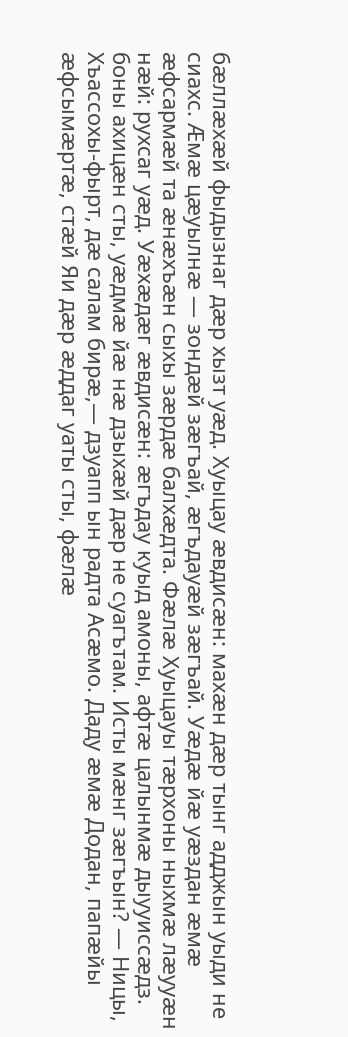бæллæхæй фыдызнаг дæр хызт уæд. Хуыцау æвдисæн: махæн дæр тынг адджын уыди не сиахс. Æмæ цæуылнæ — зондæй зæгъай, æгъдауæй зæгъай. Уæдæ йæ уæздан æмæ æфсармæй та æнæхъæн сыхы зæрдæ балхæдта. Фæлæ Хуыцауы тæрхоны ныхмæ лæууæн нæй: рухсаг уæд. Уæхæдæг æвдисæн: æгъдау куыд амоны, афтæ цалынмæ дыууиссæдз. боны ахицæн сты, уæдмæ йæ нæ дзыхæй дæр не суагътам. Исты мæнг зæгъын? — Ницы, Хъассохы-фырт, дæ салам бирæ,— дзуапп ын радта Асæмо. Даду æмæ Додан, папæйы æфсымæртæ, стæй Яи дæр æддаг уаты сты, фæлæ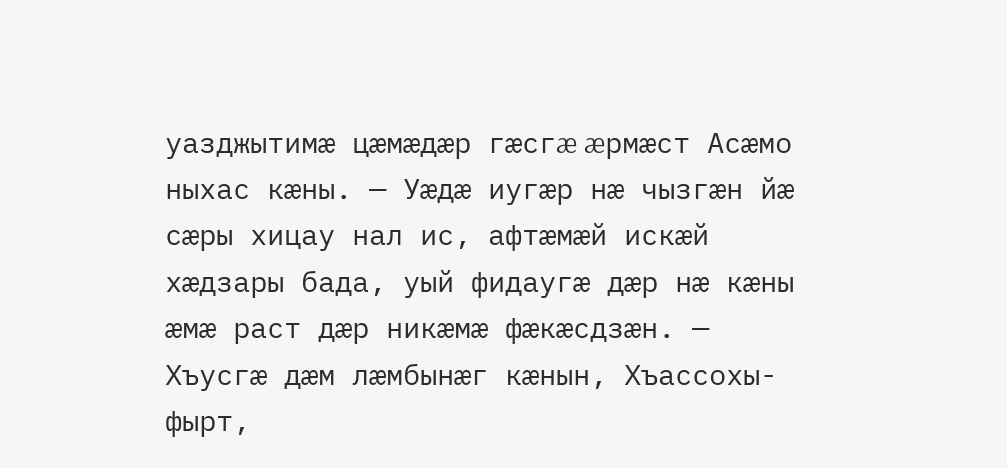уазджытимæ цæмæдæр гæсгæ æрмæст Асæмо ныхас кæны. — Уæдæ иугæр нæ чызгæн йæ сæры хицау нал ис, афтæмæй искæй хæдзары бада, уый фидаугæ дæр нæ кæны æмæ раст дæр никæмæ фæкæсдзæн. — Хъусгæ дæм лæмбынæг кæнын, Хъассохы-фырт,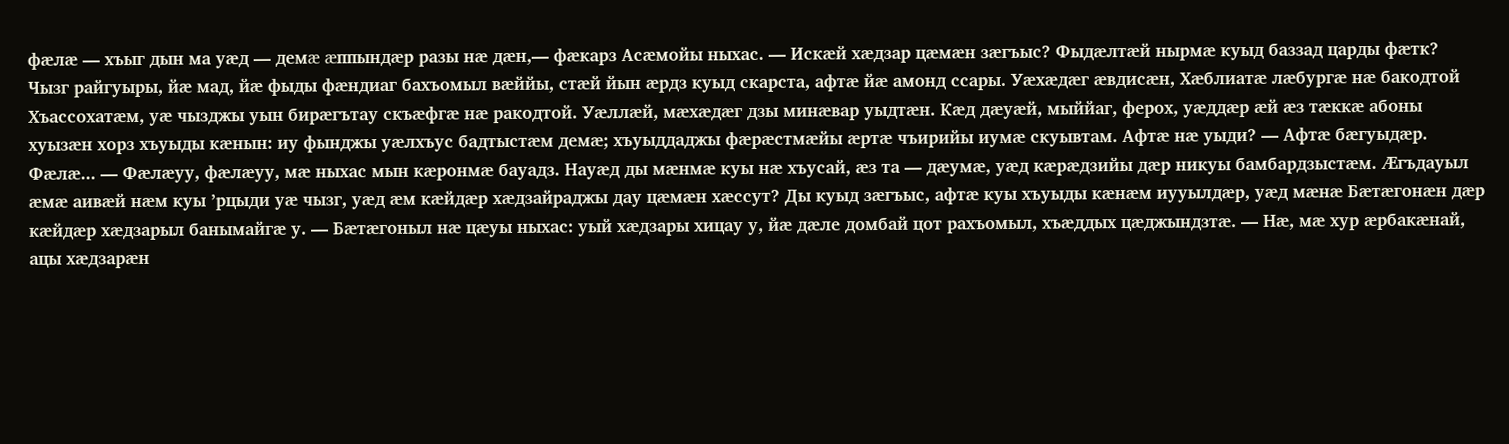фæлæ — хъыг дын ма уæд — демæ æппындæр разы нæ дæн,— фæкарз Асæмойы ныхас. — Искæй хæдзар цæмæн зæгъыс? Фыдæлтæй нырмæ куыд баззад царды фæтк? Чызг райгуыры, йæ мад, йæ фыды фæндиаг бахъомыл вæййы, стæй йын æрдз куыд скарста, афтæ йæ амонд ссары. Уæхæдæг æвдисæн, Хæблиатæ лæбургæ нæ бакодтой Хъассохатæм, уæ чызджы уын бирæгътау скъæфгæ нæ ракодтой. Уæллæй, мæхæдæг дзы минæвар уыдтæн. Кæд дæуæй, мыййаг, ферох, уæддæр æй æз тæккæ абоны хуызæн хорз хъуыды кæнын: иу фынджы уæлхъус бадтыстæм демæ; хъуыддаджы фæрæстмæйы æртæ чъирийы иумæ скуывтам. Афтæ нæ уыди? — Афтæ бæгуыдæр. Фæлæ... — Фæлæуу, фæлæуу, мæ ныхас мын кæронмæ бауадз. Науæд ды мæнмæ куы нæ хъусай, æз та — дæумæ, уæд кæрæдзийы дæр никуы бамбардзыстæм. Æгъдауыл æмæ аивæй нæм куы ’рцыди уæ чызг, уæд æм кæйдæр хæдзайраджы дау цæмæн хæссут? Ды куыд зæгъыс, афтæ куы хъуыды кæнæм иууылдæр, уæд мæнæ Бæтæгонæн дæр кæйдæр хæдзарыл банымайгæ у. — Бæтæгоныл нæ цæуы ныхас: уый хæдзары хицау у, йæ дæле домбай цот рахъомыл, хъæддых цæджындзтæ. — Нæ, мæ хур æрбакæнай, ацы хæдзарæн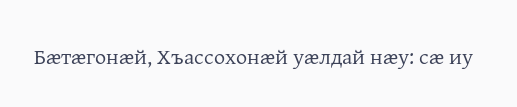Бæтæгонæй, Хъассохонæй уæлдай нæу: сæ иу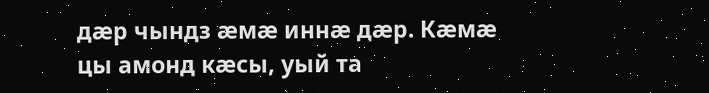дæр чындз æмæ иннæ дæр. Кæмæ цы амонд кæсы, уый та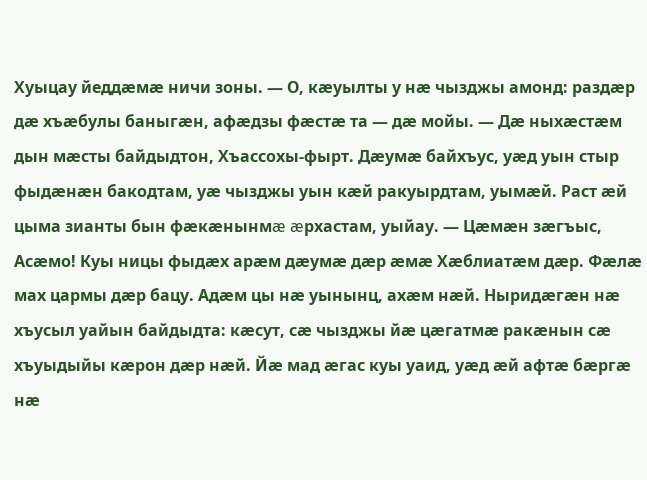Хуыцау йеддæмæ ничи зоны. — О, кæуылты у нæ чызджы амонд: раздæр дæ хъæбулы баныгæн, афæдзы фæстæ та — дæ мойы. — Дæ ныхæстæм дын мæсты байдыдтон, Хъассохы-фырт. Дæумæ байхъус, уæд уын стыр фыдæнæн бакодтам, уæ чызджы уын кæй ракуырдтам, уымæй. Раст æй цыма зианты бын фæкæнынмæ æрхастам, уыйау. — Цæмæн зæгъыс, Асæмо! Куы ницы фыдæх арæм дæумæ дæр æмæ Хæблиатæм дæр. Фæлæ мах цармы дæр бацу. Адæм цы нæ уынынц, ахæм нæй. Ныридæгæн нæ хъусыл уайын байдыдта: кæсут, сæ чызджы йæ цæгатмæ ракæнын сæ хъуыдыйы кæрон дæр нæй. Йæ мад æгас куы уаид, уæд æй афтæ бæргæ нæ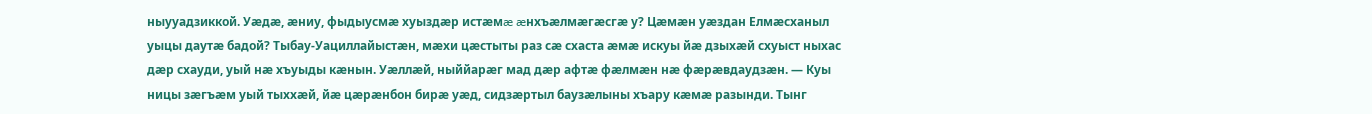ныууадзиккой. Уæдæ, æниу, фыдыусмæ хуыздæр истæмæ æнхъæлмæгæсгæ у? Цæмæн уæздан Елмæсханыл уыцы даутæ бадой? Тыбау-Уациллайыстæн, мæхи цæстыты раз сæ схаста æмæ искуы йæ дзыхæй схуыст ныхас дæр схауди, уый нæ хъуыды кæнын. Уæллæй, ныййарæг мад дæр афтæ фæлмæн нæ фæрæвдаудзæн. — Куы ницы зæгъæм уый тыххæй, йæ цæрæнбон бирæ уæд, сидзæртыл баузæлыны хъару кæмæ разынди. Тынг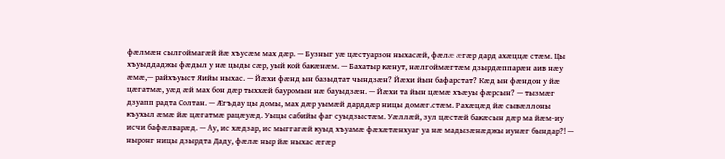фæлмæн сылгоймагæй йæ хъусæм мах дæр. — Бузныг уæ цæстуарзон ныхасæй, фæлæ æгæр дард ахæццæ стæм. Цы хъуыддаджы фæдыл у нæ цыды сæр, уый кой бакæнæм. — Бахатыр кæнут, нæлгоймæгтæм дзырдæппарæн аив нæу æмæ,— райхъуыст Яийы ныхас. — Йæхи фæнд ын базыдтат чындзæн? Йæхи йын бафарстат? Кæд ын фæндон у йæ цæгатмæ, уæд æй мах бон дæр тыххæй бауромын нæ бауыдзæн. — Йæхи та йын цæмæ хъæуы фæрсын? — тызмæг дзуапп радта Солтан. — Æгъдау цы домы, мах дæр уымæй дарддæр ницы домæг.стæм. Рахæцæд йæ сывæллоны къухыл æмæ йæ цæгатмæ рацæуæд. Уыцы сабийы фаг суыдзыстæм. Уæллæй, зул цæстæй бакæсын дæр ма йæм-иу исчи бафæлварæд. — Ау, ис хæдзар, ис мыггагæй куыд хъуамæ фæхæтæнхуаг уа нæ мадызæнæджы иунæг бындар?! — ныронг ницы дзырдта Даду, фæлæ ныр йæ ныхас æгæр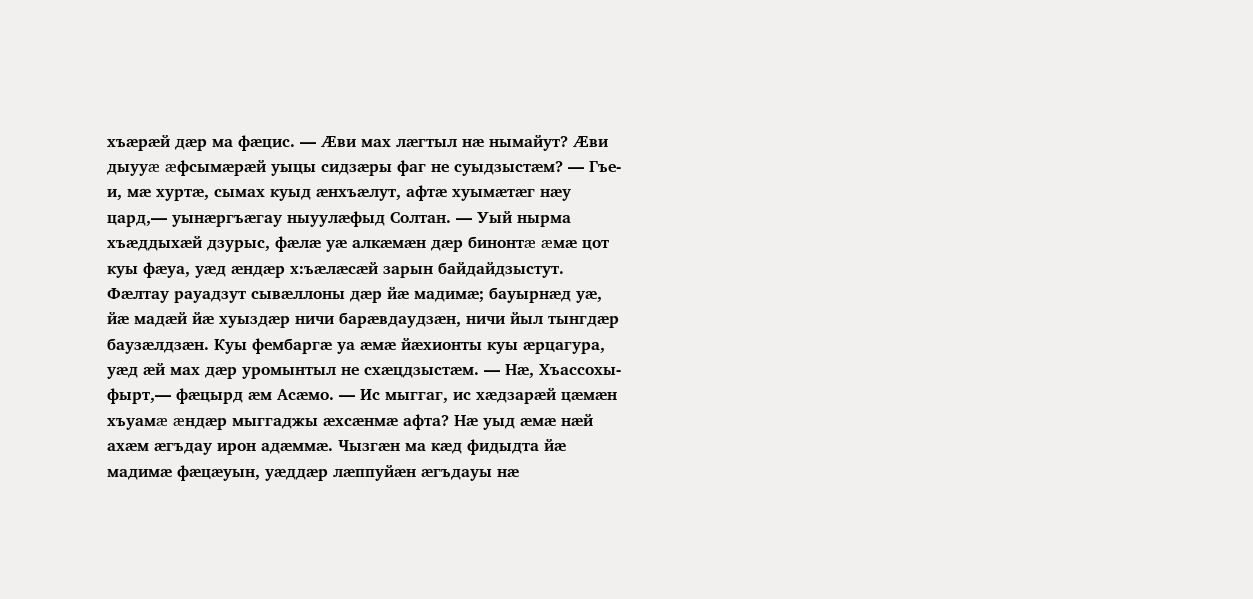хъæрæй дæр ма фæцис. — Æви мах лæгтыл нæ нымайут? Æви дыууæ æфсымæрæй уыцы сидзæры фаг не суыдзыстæм? — Гъе-и, мæ хуртæ, сымах куыд æнхъæлут, афтæ хуымæтæг нæу цард,— уынæргъæгау ныуулæфыд Солтан. — Уый нырма хъæддыхæй дзурыс, фæлæ уæ алкæмæн дæр бинонтæ æмæ цот куы фæуа, уæд æндæр х:ъæлæсæй зарын байдайдзыстут. Фæлтау рауадзут сывæллоны дæр йæ мадимæ; бауырнæд уæ, йæ мадæй йæ хуыздæр ничи барæвдаудзæн, ничи йыл тынгдæр баузæлдзæн. Куы фембаргæ уа æмæ йæхионты куы æрцагура, уæд æй мах дæр уромынтыл не схæцдзыстæм. — Нæ, Хъассохы-фырт,— фæцырд æм Асæмо. — Ис мыггаг, ис хæдзарæй цæмæн хъуамæ æндæр мыггаджы æхсæнмæ афта? Нæ уыд æмæ нæй ахæм æгъдау ирон адæммæ. Чызгæн ма кæд фидыдта йæ мадимæ фæцæуын, уæддæр лæппуйæн æгъдауы нæ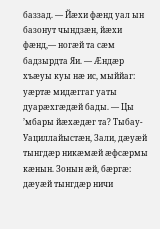баззад. — Йæхи фæнд уал ын базонут чындзæн, йæхи фæнд,— ногæй та сæм бадзырдта Яи. — Æндæр хъæуы куы нæ ис, мыййаг: уæртæ мидæггаг уаты дуарæхгæдæй бады. — Цы ’мбары йæхæдæг та? Тыбау-Уациллайыстæн, Зали, дæуæй тынгдæр никæмæй æфсæрмы кæнын. Зонын æй, бæргæ: дæуæй тынгдæр ничи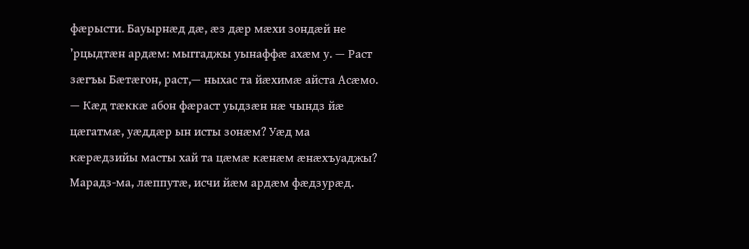фæрысти. Бауырнæд дæ, æз дæр мæхи зондæй не ’рцыдтæн ардæм: мыггаджы уынаффæ ахæм у. — Раст зæгъы Бæтæгон, раст,— ныхас та йæхимæ айста Асæмо. — Кæд тæккæ абон фæраст уыдзæн нæ чындз йæ цæгатмæ, уæддæр ын исты зонæм? Уæд ма кæрæдзийы масты хай та цæмæ кæнæм æнæхъуаджы? Марадз-ма, лæппутæ, исчи йæм ардæм фæдзурæд.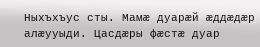Ныхъхъус сты. Мамæ дуарæй æддæдæр алæууыди. Цасдæры фæстæ дуар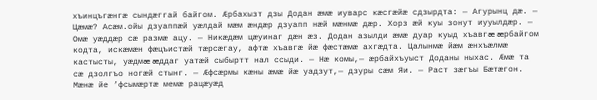хъинцъгæнгæ сындæггай байгом. Æрбахызт дзы Додан æмæ иуварс кæсгæйæ сдзырдта: — Агурынц дæ. — Цæмæ? Асæм.ойы дзуаппæй уæлдай мæм æндæр дзуапп нæй мæнмæ дæр. Хорз æй куы зонут иууылдæр. — Омæ уæддæр сæ размæ ацу. — Никæдæм цæуинаг дæн æз. Додан азылди æмæ дуар куыд хъавгæ æрбайгом кодта, искæмæн фæцъистæй тæрсæгау, афтæ хъавгæ йæ фæстæмæ ахгæдта. Цалынмæ йæм æнхъæлмæ кастысты, уæдмæ æддаг уатæй сыбыртт нал ссыди. — Нæ комы,— æрбайхъуыст Доданы ныхас. Æмæ та сæ дзолгъо ногæй стынг. — Æфсæрмы кæны æмæ йæ уадзут,— дзуры сæм Яи. — Раст зæгъы Бæтæгон. Мæнæ йе ’фсымæртæ мемæ рацæуæд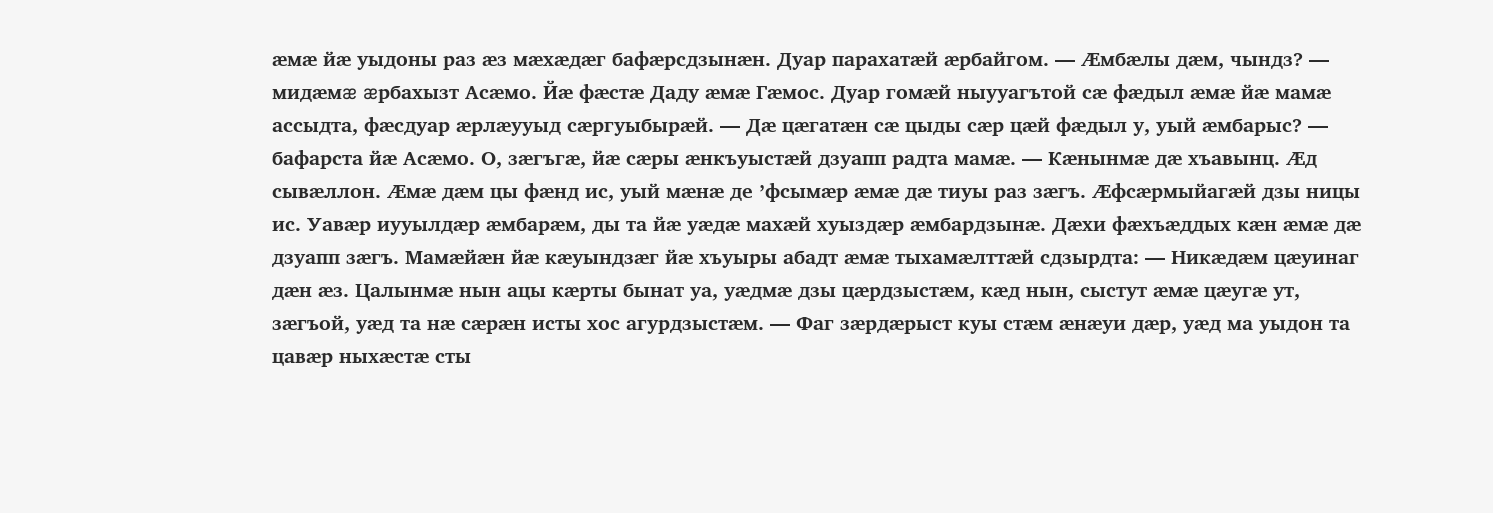æмæ йæ уыдоны раз æз мæхæдæг бафæрсдзынæн. Дуар парахатæй æрбайгом. — Æмбæлы дæм, чындз? — мидæмæ æрбахызт Асæмо. Йæ фæстæ Даду æмæ Гæмос. Дуар гомæй ныууагътой сæ фæдыл æмæ йæ мамæ ассыдта, фæсдуар æрлæууыд сæргуыбырæй. — Дæ цæгатæн сæ цыды сæр цæй фæдыл у, уый æмбарыс? — бафарста йæ Асæмо. О, зæгъгæ, йæ сæры æнкъуыстæй дзуапп радта мамæ. — Кæнынмæ дæ хъавынц. Æд сывæллон. Æмæ дæм цы фæнд ис, уый мæнæ де ’фсымæр æмæ дæ тиуы раз зæгъ. Æфсæрмыйагæй дзы ницы ис. Уавæр иууылдæр æмбарæм, ды та йæ уæдæ махæй хуыздæр æмбардзынæ. Дæхи фæхъæддых кæн æмæ дæ дзуапп зæгъ. Мамæйæн йæ кæуындзæг йæ хъуыры абадт æмæ тыхамæлттæй сдзырдта: — Никæдæм цæуинаг дæн æз. Цалынмæ нын ацы кæрты бынат уа, уæдмæ дзы цæрдзыстæм, кæд нын, сыстут æмæ цæугæ ут, зæгъой, уæд та нæ сæрæн исты хос агурдзыстæм. — Фаг зæрдæрыст куы стæм æнæуи дæр, уæд ма уыдон та цавæр ныхæстæ сты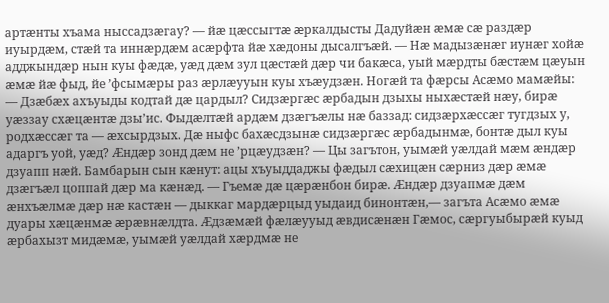артæнты хъама ныссадзæгау? — йæ цæссыгтæ æркалдысты Дадуйæн æмæ сæ раздæр иуырдæм, стæй та иннæрдæм асæрфта йæ хæдоны дысалгъæй. — Нæ мадызæнæг иунæг хойæ адджындæр нын куы фæдæ, уæд дæм зул цæстæй дæр чи бакæса, уый мæрдты бæстæм цæуын æмæ йæ фыд, йе ’фсымæры раз æрлæууын куы хъæудзæн. Ногæй та фæрсы Асæмо мамæйы: — Дзæбæх ахъуыды кодтай дæ цардыл? Сидзæргæс æрбадын дзыхы ныхæстæй нæу, бирæ уæззау схæцæнтæ дзы’ис. Фыдæлтæй ардæм дзæгъæлы нæ баззад: сидзæрхæссæг тугдзых у, родхæссæг та — æхсырдзых. Дæ ныфс бахæсдзынæ сидзæргæс æрбадынмæ, бонтæ дыл куы адаргъ уой, уæд? Æндæр зонд дæм не ’рцæудзæн? — Цы загътон, уымæй уæлдай мæм æндæр дзуапп нæй. Бамбарын сын кæнут: ацы хъуыддаджы фæдыл сæхицæн сæрниз дæр æмæ дзæгъæл цоппай дæр ма кæнæд. — Гъемæ дæ цæрæнбон бирæ. Æндæр дзуапмæ дæм æнхъæлмæ дæр нæ кастæн — дыккаг мардæрцыд уыдаид бинонтæн,— загъта Асæмо æмæ дуары хæцæнмæ æрæвнæлдта. Æдзæмæй фæлæууыд æвдисæнæн Гæмос, сæргуыбырæй куыд æрбахызт мидæмæ, уымæй уæлдай хæрдмæ не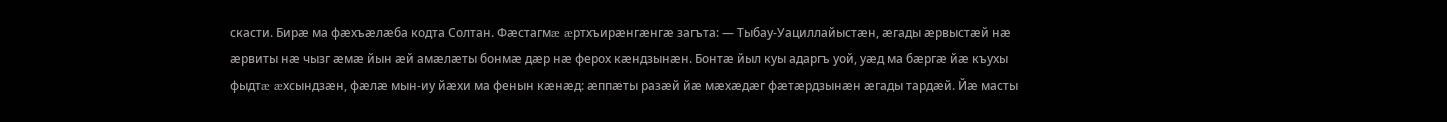скасти. Бирæ ма фæхъæлæба кодта Солтан. Фæстагмæ æртхъирæнгæнгæ загъта: — Тыбау-Уациллайыстæн, æгады æрвыстæй нæ æрвиты нæ чызг æмæ йын æй амæлæты бонмæ дæр нæ ферох кæндзынæн. Бонтæ йыл куы адаргъ уой, уæд ма бæргæ йæ къухы фыдтæ æхсындзæн, фæлæ мын-иу йæхи ма фенын кæнæд: æппæты разæй йæ мæхæдæг фæтæрдзынæн æгады тардæй. Йæ масты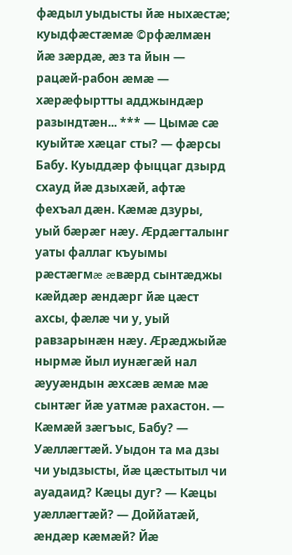фæдыл уыдысты йæ ныхæстæ; куыдфæстæмæ ©рфæлмæн йæ зæрдæ, æз та йын — рацæй-рабон æмæ — хæрæфыртты адджындæр разындтæн... *** — Цымæ сæ куыйтæ хæцаг сты? — фæрсы Бабу. Куыддæр фыццаг дзырд схауд йæ дзыхæй, афтæ фехъал дæн. Кæмæ дзуры, уый бæрæг нæу. Æрдæгталынг уаты фаллаг къуымы рæстæгмæ æвæрд сынтæджы кæйдæр æндæрг йæ цæст ахсы, фæлæ чи у, уый равзарынæн нæу. Æрæджыйæ нырмæ йыл иунæгæй нал æууæндын æхсæв æмæ мæ сынтæг йæ уатмæ рахастон. — Кæмæй зæгъыс, Бабу? — Уæллæгтæй. Уыдон та ма дзы чи уыдзысты, йæ цæстытыл чи ауадаид? Кæцы дуг? — Кæцы уæллæгтæй? — Доййатæй, æндæр кæмæй? Йæ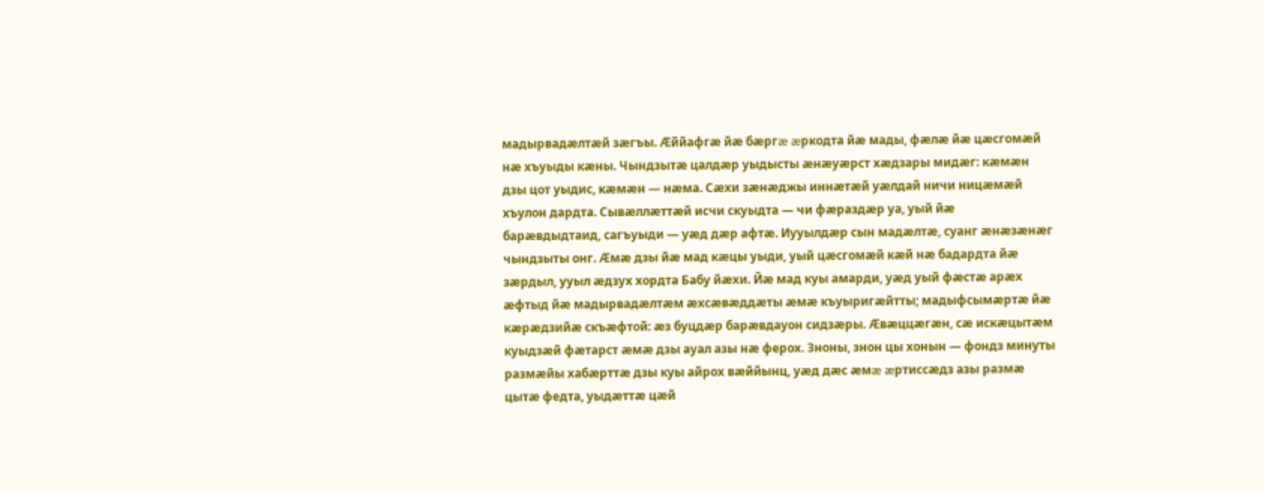мадырвадæлтæй зæгъы. Æййафгæ йæ бæргæ æркодта йæ мады, фæлæ йæ цæсгомæй нæ хъуыды кæны. Чындзытæ цалдæр уыдысты æнæуæрст хæдзары мидæг: кæмæн дзы цот уыдис, кæмæн — нæма. Сæхи зæнæджы иннæтæй уæлдай ничи ницæмæй хъулон дардта. Сывæллæттæй исчи скуыдта — чи фæраздæр уа, уый йæ барæвдыдтаид, сагъуыди — уæд дæр афтæ. Иууылдæр сын мадæлтæ, суанг æнæзæнæг чындзыты онг. Æмæ дзы йæ мад кæцы уыди, уый цæсгомæй кæй нæ бадардта йæ зæрдыл, ууыл æдзух хордта Бабу йæхи. Йæ мад куы амарди, уæд уый фæстæ арæх æфтыд йæ мадырвадæлтæм æхсæвæддæты æмæ къуыригæйтты; мадыфсымæртæ йæ кæрæдзийæ скъæфтой: æз буцдæр барæвдауон сидзæры. Æвæццæгæн, сæ искæцытæм куыдзæй фæтарст æмæ дзы ауал азы нæ ферох. Зноны, знон цы хонын — фондз минуты размæйы хабæрттæ дзы куы айрох вæййынц, уæд дæс æмæ æртиссæдз азы размæ цытæ федта, уыдæттæ цæй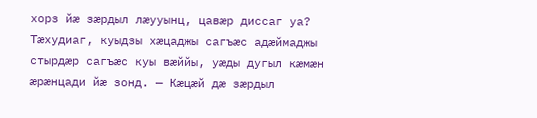хорз йæ зæрдыл лæууынц, цавæр диссаг уа? Тæхудиаг, куыдзы хæцаджы сагъæс адæймаджы стырдæр сагъæс куы вæййы, уæды дугыл кæмæн æрæнцади йæ зонд. — Кæцæй дæ зæрдыл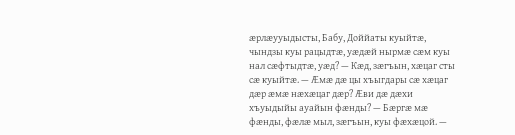æрлæууыдысты, Бабу, Доййаты куыйтæ, чындзы куы рацыдтæ, уæдæй нырмæ сæм куы нал сæфтыдтæ, уæд? — Кæд, зæгъын, хæцаг сты сæ куыйтæ. — Æмæ дæ цы хъыгдары сæ хæцаг дæр æмæ нæхæцаг дæр? Æви дæ дæхи хъуыдыйы ауайын фæнды? — Бæргæ мæ фæнды, фæлæ мыл, зæгъын, куы фæхæцой. —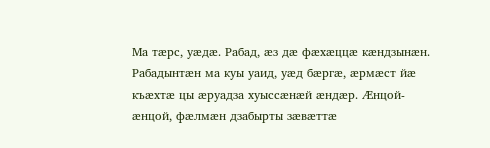Ма тæрс, уæдæ. Рабад, æз дæ фæхæццæ кæндзынæн. Рабадынтæн ма куы уаид, уæд бæргæ, æрмæст йæ къæхтæ цы æруадза хуыссæнæй æндæр. Æнцой-æнцой, фæлмæн дзабырты зæвæттæ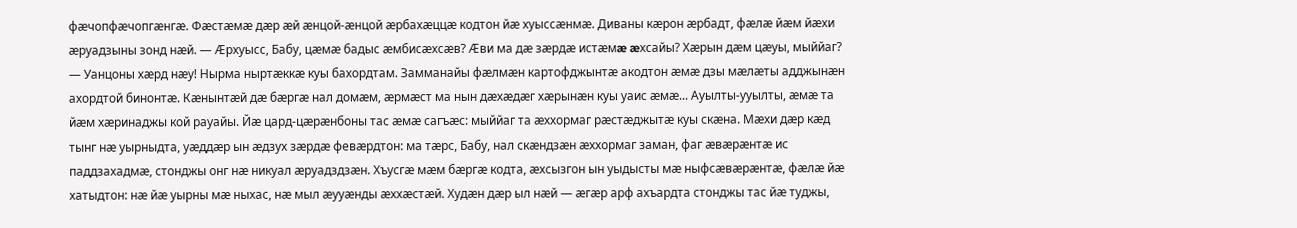фæчопфæчопгæнгæ. Фæстæмæ дæр æй æнцой-æнцой æрбахæццæ кодтон йæ хуыссæнмæ. Диваны кæрон æрбадт, фæлæ йæм йæхи æруадзыны зонд нæй. — Æрхуысс, Бабу, цæмæ бадыс æмбисæхсæв? Æви ма дæ зæрдæ истæмæ æхсайы? Хæрын дæм цæуы, мыййаг? — Уанцоны хæрд нæу! Нырма ныртæккæ куы бахордтам. Замманайы фæлмæн картофджынтæ акодтон æмæ дзы мæлæты адджынæн ахордтой бинонтæ. Кæнынтæй дæ бæргæ нал домæм, æрмæст ма нын дæхæдæг хæрынæн куы уаис æмæ... Ауылты-ууылты, æмæ та йæм хæринаджы кой рауайы. Йæ цард-цæрæнбоны тас æмæ сагъæс: мыййаг та æххормаг рæстæджытæ куы скæна. Мæхи дæр кæд тынг нæ уырныдта, уæддæр ын æдзух зæрдæ февæрдтон: ма тæрс, Бабу, нал скæндзæн æххормаг заман, фаг æвæрæнтæ ис паддзахадмæ, стонджы онг нæ никуал æруадздзæн. Хъусгæ мæм бæргæ кодта, æхсызгон ын уыдысты мæ ныфсæвæрæнтæ, фæлæ йæ хатыдтон: нæ йæ уырны мæ ныхас, нæ мыл æууæнды æххæстæй. Худæн дæр ыл нæй — æгæр арф ахъардта стонджы тас йæ туджы,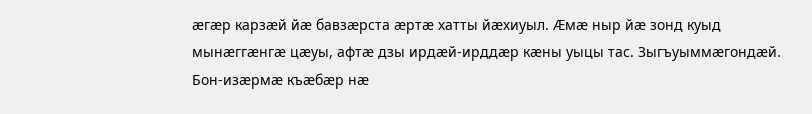æгæр карзæй йæ бавзæрста æртæ хатты йæхиуыл. Æмæ ныр йæ зонд куыд мынæггæнгæ цæуы, афтæ дзы ирдæй-ирддæр кæны уыцы тас. Зыгъуыммæгондæй. Бон-изæрмæ къæбæр нæ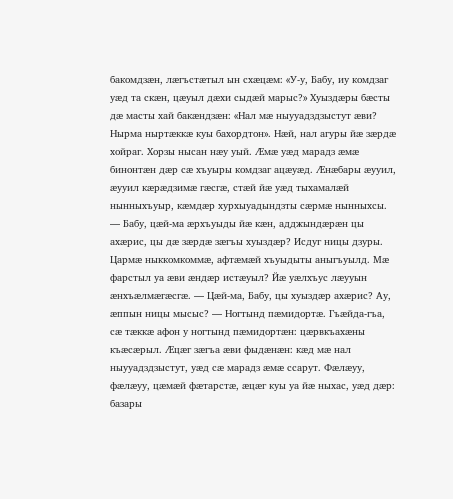бакомдзæн, лæгъстæтыл ын схæцæм: «У-у, Бабу, иу комдзаг уæд та скæн, цæуыл дæхи сыдæй марыс?» Хуыздæры бæсты дæ масты хай бакæндзæн: «Нал мæ ныууадздзыстут æви? Нырма ныртæккæ куы бахордтон». Нæй, нал агуры йæ зæрдæ хойраг. Хорзы нысан нæу уый. Æмæ уæд марадз æмæ бинонтæн дæр сæ хъуыры комдзаг ацæуæд. Æнæбары æууил, æууил кæрæдзимæ гæсгæ, стæй йæ уæд тыхамалæй нынныхъуыр, кæмдæр хурхыуадындзты сæрмæ нынныхсы. — Бабу, цæй-ма æрхъуыды йæ кæн, адджындæрæн цы ахæрис, цы дæ зæрдæ зæгъы хуыздæр? Исдуг ницы дзуры. Цармæ ныккомкоммæ, афтæмæй хъуыдыты аныгъуылд. Мæ фарстыл уа æви æндæр истæуыл? Йæ уæлхъус лæууын æнхъæлмæгæсгæ. — Цæй-ма, Бабу, цы хуыздæр ахæрис? Ау, æппын ницы мысыс? — Ногтынд пæмидортæ. Гъæйда-гъа, сæ тæккæ афон у ногтынд пæмидортæн: цæрвкъахæны къæсæрыл. Æцæг зæгъа æви фыдæнæн: кæд мæ нал ныууадздзыстут, уæд сæ марадз æмæ ссарут. Фæлæуу, фæлæуу, цæмæй фæтарстæ, æцæг куы уа йæ ныхас, уæд дæр: базары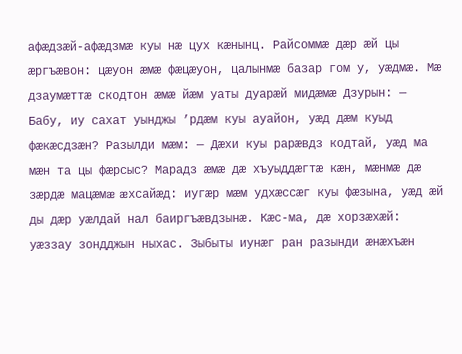афæдзæй-афæдзмæ куы нæ цух кæнынц. Райсоммæ дæр æй цы æргъæвон: цæуон æмæ фæцæуон, цалынмæ базар гом у, уæдмæ. Мæ дзаумæттæ скодтон æмæ йæм уаты дуарæй мидæмæ Дзурын: — Бабу, иу сахат уынджы ’рдæм куы ауайон, уæд дæм куыд фæкæсдзæн? Разылди мæм: — Дæхи куы рарæвдз кодтай, уæд ма мæн та цы фæрсыс? Марадз æмæ дæ хъуыддæгтæ кæн, мæнмæ дæ зæрдæ мацæмæ æхсайæд: иугæр мæм удхæссæг куы фæзына, уæд æй ды дæр уæлдай нал баиргъæвдзынæ. Кæс-ма, дæ хорзæхæй: уæззау зондджын ныхас. Зыбыты иунæг ран разынди æнæхъæн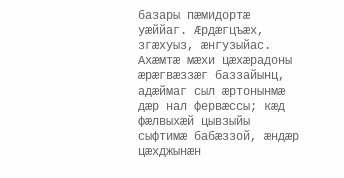базары пæмидортæ уæййаг. Æрдæгцъæх, згæхуыз, æнгузыйас. Ахæмтæ мæхи цæхæрадоны æрæгвæззæг баззайынц, адæймаг сыл æртонынмæ дæр нал фервæссы; кæд фæлвыхæй цывзыйы сыфтимæ бабæззой, æндæр цæхджынæн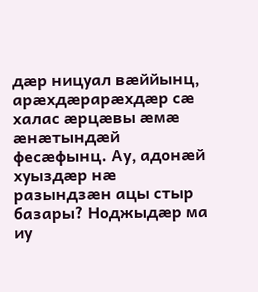дæр ницуал вæййынц, арæхдæрарæхдæр сæ халас æрцæвы æмæ æнæтындæй фесæфынц. Ау, адонæй хуыздæр нæ разындзæн ацы стыр базары? Ноджыдæр ма иу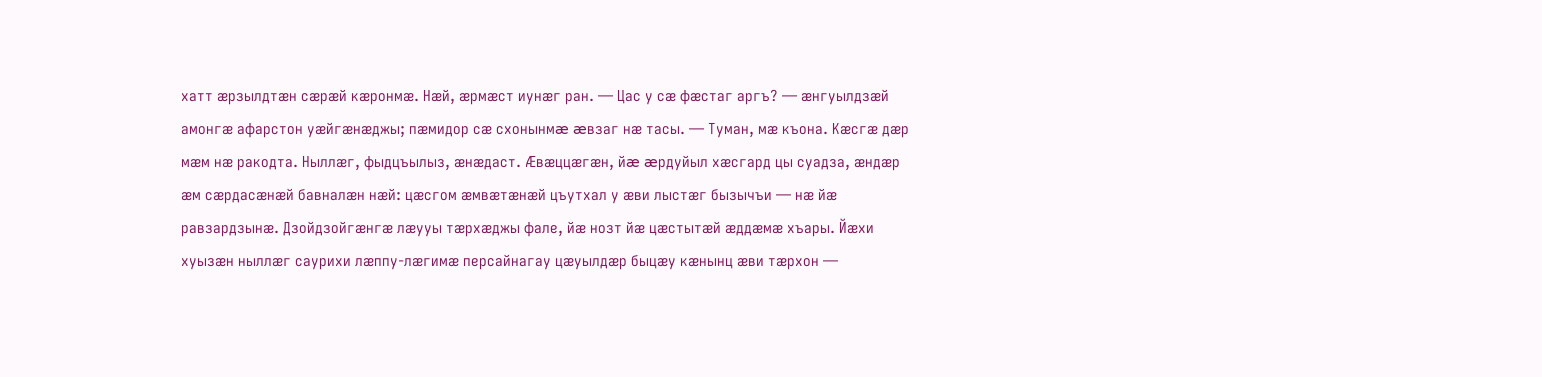хатт æрзылдтæн сæрæй кæронмæ. Нæй, æрмæст иунæг ран. — Цас у сæ фæстаг аргъ? — æнгуылдзæй амонгæ афарстон уæйгæнæджы; пæмидор сæ схонынмæ æвзаг нæ тасы. — Туман, мæ къона. Кæсгæ дæр мæм нæ ракодта. Ныллæг, фыдцъылыз, æнæдаст. Æвæццæгæн, йæ æрдуйыл хæсгард цы суадза, æндæр æм сæрдасæнæй бавналæн нæй: цæсгом æмвæтæнæй цъутхал у æви лыстæг бызычъи — нæ йæ равзардзынæ. Дзойдзойгæнгæ лæууы тæрхæджы фале, йæ нозт йæ цæстытæй æддæмæ хъары. Йæхи хуызæн ныллæг саурихи лæппу-лæгимæ персайнагау цæуылдæр быцæу кæнынц æви тæрхон —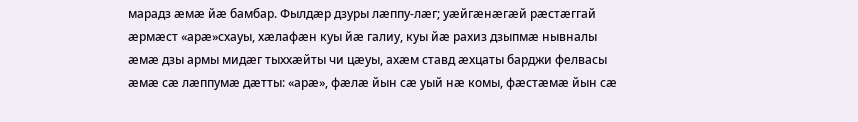марадз æмæ йæ бамбар. Фылдæр дзуры лæппу-лæг; уæйгæнæгæй рæстæггай æрмæст «арæ»схауы, хæлафæн куы йæ галиу, куы йæ рахиз дзыпмæ нывналы æмæ дзы армы мидæг тыххæйты чи цæуы, ахæм ставд æхцаты барджи фелвасы æмæ сæ лæппумæ дæтты: «арæ», фæлæ йын сæ уый нæ комы, фæстæмæ йын сæ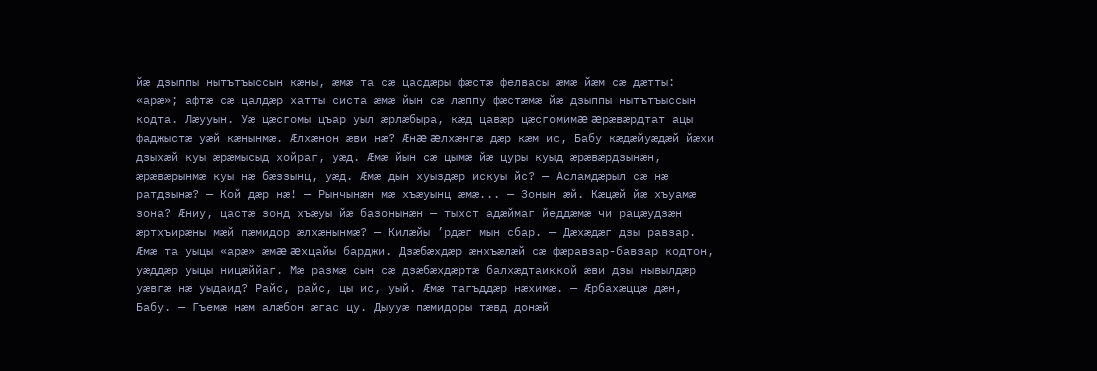йæ дзыппы нытътъыссын кæны, æмæ та сæ цасдæры фæстæ фелвасы æмæ йæм сæ дæтты: «арæ»; афтæ сæ цалдæр хатты систа æмæ йын сæ лæппу фæстæмæ йæ дзыппы нытътъыссын кодта. Лæууын. Уæ цæсгомы цъар уыл æрлæбыра, кæд цавæр цæсгомимæ æрæвæрдтат ацы фаджыстæ уæй кæнынмæ. Æлхæнон æви нæ? Æнæ æлхæнгæ дæр кæм ис, Бабу кæдæйуæдæй йæхи дзыхæй куы æрæмысыд хойраг, уæд. Æмæ йын сæ цымæ йæ цуры куыд æрæвæрдзынæн, æрæвæрынмæ куы нæ бæззынц, уæд. Æмæ дын хуыздæр искуы йс? — Асламдæрыл сæ нæ ратдзынæ? — Кой дæр нæ! — Рынчынæн мæ хъæуынц æмæ... — Зонын æй. Кæцæй йæ хъуамæ зона? Æниу, цастæ зонд хъæуы йæ базонынæн — тыхст адæймаг йеддæмæ чи рацæудзæн æртхъирæны мæй пæмидор æлхæнынмæ? — Килæйы ’рдæг мын сбар. — Дæхæдæг дзы равзар. Æмæ та уыцы «арæ» æмæ æхцайы барджи. Дзæбæхдæр æнхъæлæй сæ фæравзар-бавзар кодтон, уæддæр уыцы ницæййаг. Мæ размæ сын сæ дзæбæхдæртæ балхæдтаиккой æви дзы нывылдæр уæвгæ нæ уыдаид? Райс, райс, цы ис, уый. Æмæ тагъддæр нæхимæ. — Æрбахæццæ дæн, Бабу. — Гъемæ нæм алæбон æгас цу. Дыууæ пæмидоры тæвд донæй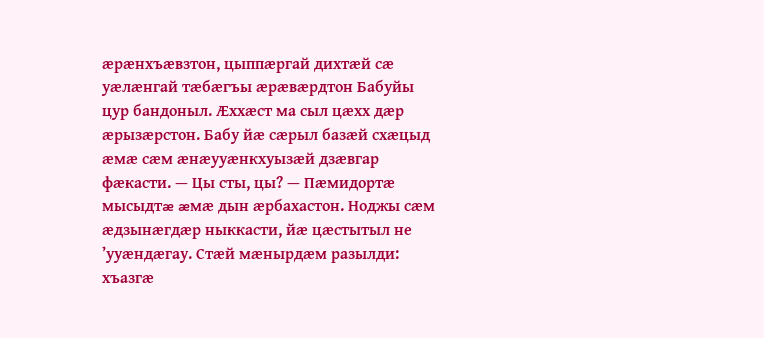æрæнхъæвзтон, цыппæргай дихтæй сæ уæлæнгай тæбæгъы æрæвæрдтон Бабуйы цур бандоныл. Æххæст ма сыл цæхх дæр æрызæрстон. Бабу йæ сæрыл базæй схæцыд æмæ сæм æнæууæнкхуызæй дзæвгар фæкасти. — Цы сты, цы? — Пæмидортæ мысыдтæ æмæ дын æрбахастон. Ноджы сæм æдзынæгдæр ныккасти, йæ цæстытыл не ’ууæндæгау. Стæй мæнырдæм разылди: хъазгæ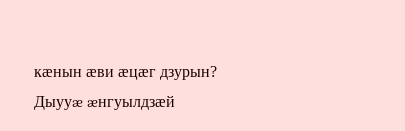кæнын æви æцæг дзурын? Дыууæ æнгуылдзæй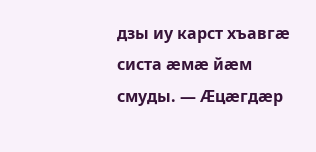дзы иу карст хъавгæ систа æмæ йæм смуды. — Æцæгдæр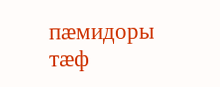пæмидоры тæф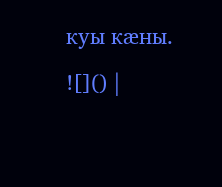куы кæны.
![]() |